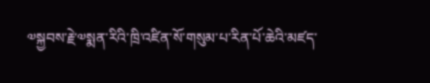༧སྐྱབས་རྗེ་༧སྨན་རིའི་ཁྲི་འཛིན་སོ་གསུམ་པ་རིན་པོ་ཆེའི་མཛད་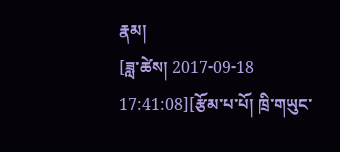རྣམ།
[ཟླ་ཚེས། 2017-09-18 17:41:08][རྩོམ་པ་པོ། ཁྲི་གཡུང་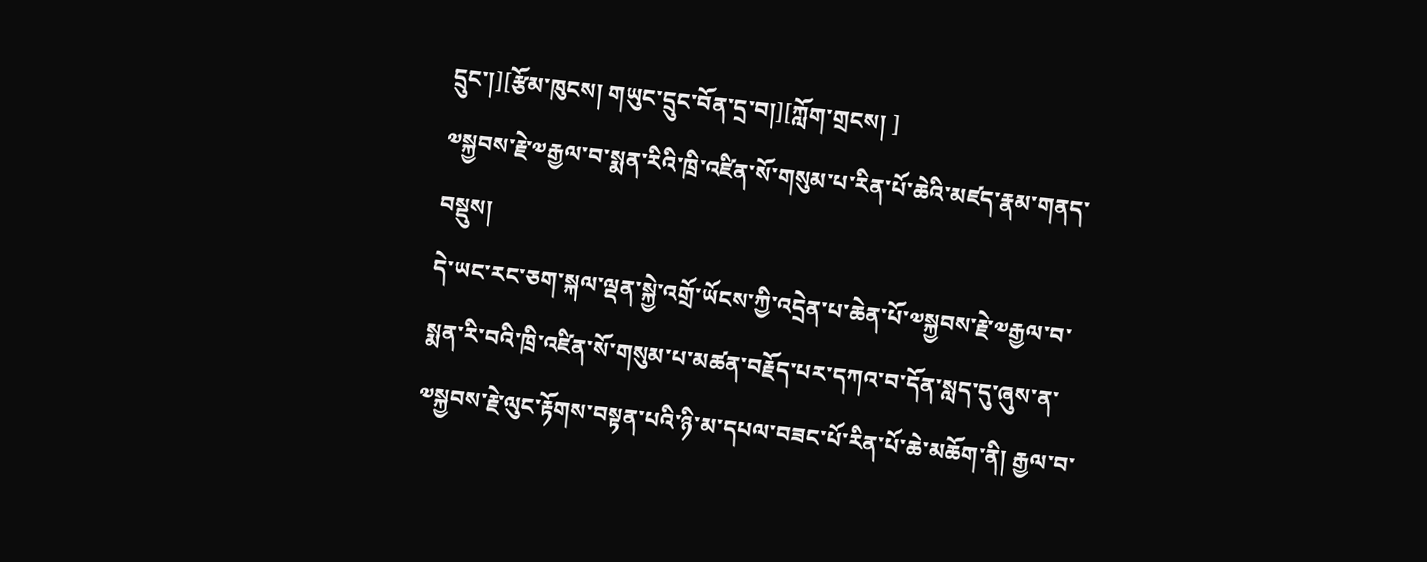དྲུང་།][རྩོམ་ཁུངས། གཡུང་དྲུང་བོན་དྲ་བ།][ཀློག་གྲངས། ]
༧སྐྱབས་རྗེ་༧རྒྱལ་བ་སྨན་རིའི་ཁྲི་འཛིན་སོ་གསུམ་པ་རིན་པོ་ཆེའི་མཛད་རྣམ་གནད་བསྡུས།
དེ་ཡང་རང་ཅག་སྐལ་ལྡན་སྐྱེ་འགྲོ་ཡོངས་ཀྱི་འདྲེན་པ་ཆེན་པོ་༧སྐྱབས་རྗེ་༧རྒྱལ་བ་སྨན་རི་བའི་ཁྲི་འཛིན་སོ་གསུམ་པ་མཚན་བརྗོད་པར་དཀའ་བ་དོན་སླད་དུ་ཞུས་ན་༧སྐྱབས་རྗེ་ལུང་རྟོགས་བསྟན་པའི་ཉི་མ་དཔལ་བཟང་པོ་རིན་པོ་ཆེ་མཆོག་ནི། རྒྱལ་བ་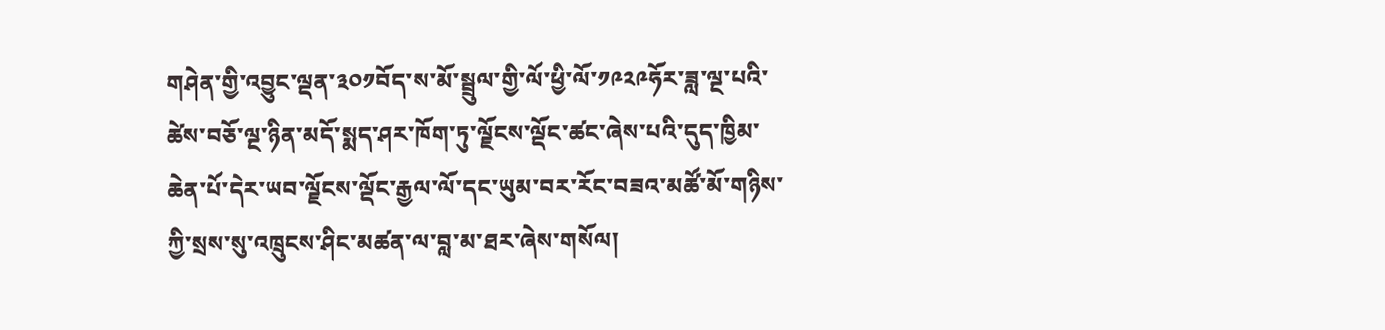གཤེན་གྱི་འབྱུང་ལྡན་༣༠༡བོད་ས་མོ་སྦྲུལ་གྱི་ལོ་ཕྱི་ལོ་༡༩༢༩ཧོར་ཟླ་ལྔ་པའི་ཚེས་བཅོ་ལྔ་ཉིན་མདོ་སྨད་ཤར་ཁོག་ཏུ་ལྗོངས་ལྡོང་ཚང་ཞེས་པའི་དུད་ཁྱིམ་ཆེན་པོ་དེར་ཡབ་ལྗོངས་ལྡོང་རྒྱལ་ལོ་དང་ཡུམ་བར་རོང་བཟའ་མཚོ་མོ་གཉིས་ཀྱི་སྲས་སུ་འཁྲུངས་ཤིང་མཚན་ལ་བླ་མ་ཐར་ཞེས་གསོལ།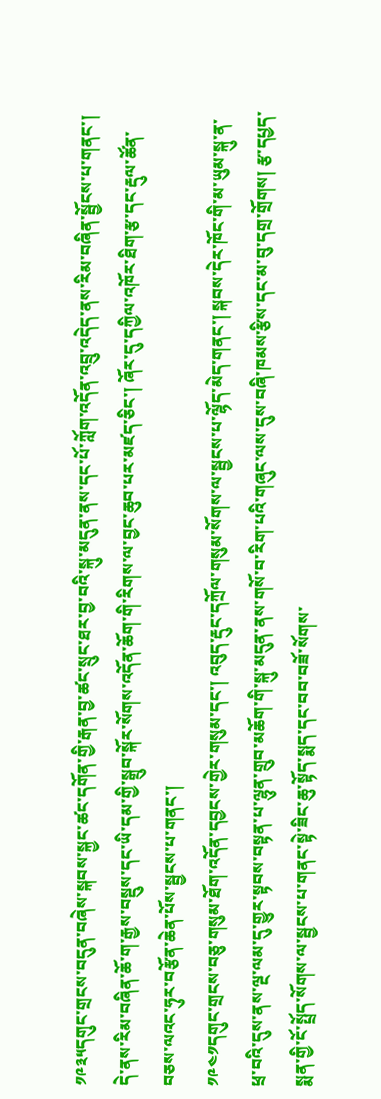༡༩༣༥དགུང་གྲངས་བདུན་བཞེས་སྐབས་སྐྱང་ཚང་དགོན་གྱི་རྒན་བྱ་ཚང་སྲུང་ཐར་བྱ་བའི་སྐུ་མདུན་ནས་དང་པོ་ཀློག་འདོན་འབྲུ་འདེད་ནས་རིམ་བཞིན་སྦྱོངས་པ་གནང་། དེ་ནས་རིམ་བཞིན་ཆོ་ག་རྒྱས་བསྡུས་དང་ཡི་དམ་གྱི་སྒྲུབ་སྐོར་སོགས་འདོན་ཆོག་གི་རིགས་ལ་བྱང་ཆུབ་པར་མཛད་ཅིང་། ཞོར་དུ་དཀྱིལ་འཁོར་ཐིག་རྩ་དང་རྡུལ་ཚོན་བཅས་ལའང་ཧུར་བརྩོན་ཆེན་པོས་སྦྱངས་པ་གནང་།
༡༩༤༡དགུང་གྲངས་བཅུ་གསུམ་ཐོག་འདོན་དབྱངས་གྱེར་གསུམ་དང་། འབུད་རྡུང་དཀྲོལ་གསུམ་སོགས་ལ་སྦྱངས་པ་ལྷོད་མེད་གནང་། སྐབས་དེར་ཁོང་གི་མ་ཡུམ་སྐུ་ན་ཕྲ་བའི་དུས་ནས་ལྔ་ལམ་དུ་གྱུར་སྟབས་བསྟན་པ་ལྷུན་གྲུབ་མཆོག་གི་སྐུ་མདུན་ནས་གསོ་བ་རིག་པའི་གཞུང་ལས་དུས་བཞི་ཁམས་རྩིས་དང་མ་བུ་དགྲ་གྲོགས། རྩ་དཔྱད་སྨན་གྱི་ངོ་སྤྲོད་སོགས་ལ་སྦྱངས་པ་གནང་སྟེ་ཟིང་ཆུ་སྟོད་སྨད་དང་བབ་བཟོ་སོགས་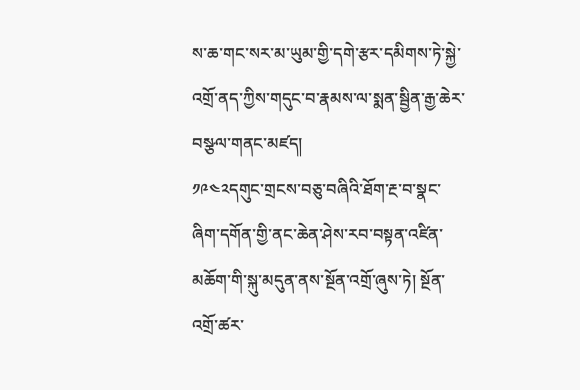ས་ཆ་གང་སར་མ་ཡུམ་གྱི་དགེ་རྩར་དམིགས་ཏེ་སྐྱེ་འགྲོ་ནད་ཀྱིས་གདུང་བ་རྣམས་ལ་སྨན་སྦྱིན་རྒྱ་ཆེར་བསྩལ་གནང་མཛད།
༡༩༤༢དགུང་གྲངས་བཅུ་བཞིའི་ཐོག་རྔ་བ་སྣང་ཞིག་དགོན་གྱི་ནང་ཆེན་ཤེས་རབ་བསྟན་འཛིན་མཆོག་གི་སྐུ་མདུན་ནས་སྔོན་འགྲོ་ཞུས་ཏེ། སྔོན་འགྲོ་ཚར་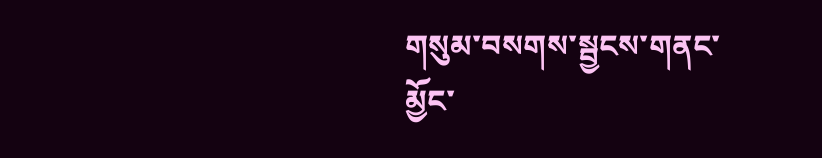གསུམ་བསགས་སྦྱངས་གནང་མྱོང་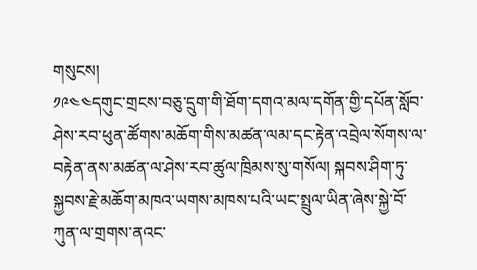གསུངས།
༡༩༤༤དགུང་གྲངས་བཅུ་དྲུག་གི་ཐོག་དགའ་མལ་དགོན་གྱི་དཔོན་སློབ་ཤེས་རབ་ཕུན་ཚོགས་མཆོག་གིས་མཚན་ལམ་དང་རྟེན་འབྲེལ་སོགས་ལ་བརྟེན་ནས་མཚན་ལ་ཤེས་རབ་ཚུལ་ཁྲིམས་སུ་གསོལ། སྐབས་ཤིག་ཏུ་སྐྱབས་རྗེ་མཆོག་མཁའ་ཡགས་མཁས་པའི་ཡང་སྤྲུལ་ཡིན་ཞེས་སྐྱེ་བོ་ཀུན་ལ་གྲགས་ནའང་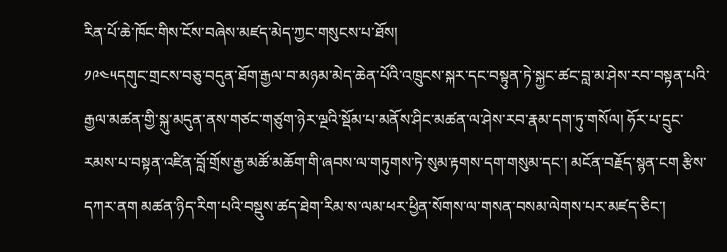རིན་པོ་ཆེ་ཁོང་གིས་ངོས་བཞེས་མཛད་མེད་ཀྱང་གསུངས་པ་ཐོས།
༡༩༤༥དགུང་གྲངས་བཅུ་བདུན་ཐོག་རྒྱལ་བ་མཉམ་མེད་ཆེན་པོའི་འཁྲུངས་སྐར་དང་བསྟུན་ཏེ་སྐྱང་ཚང་བླ་མ་ཤེས་རབ་བསྟན་པའི་རྒྱལ་མཚན་གྱི་སྐུ་མདུན་ནས་གཙང་གཙུག་ཉེར་ལྔའི་སྡོམ་པ་མནོས་ཤིང་མཚན་ལ་ཤེས་རབ་རྣམ་དག་ཏུ་གསོལ། ཧོར་པ་དྲུང་རམས་པ་བསྟན་འཛིན་བློ་གྲོས་རྒྱ་མཚོ་མཆོག་གི་ཞབས་ལ་གཏུགས་ཏེ་སུམ་རྟགས་དག་གསུམ་དང་། མངོན་བརྗོད་སྙན་ངག རྩིས་དཀར་ནག མཚན་ཉིད་རིག་པའི་བསྡུས་ཚད་ཐེག་རིམ་ས་ལམ་ཕར་ཕྱིན་སོགས་ལ་གསན་བསམ་ལེགས་པར་མཛད་ཅིང་།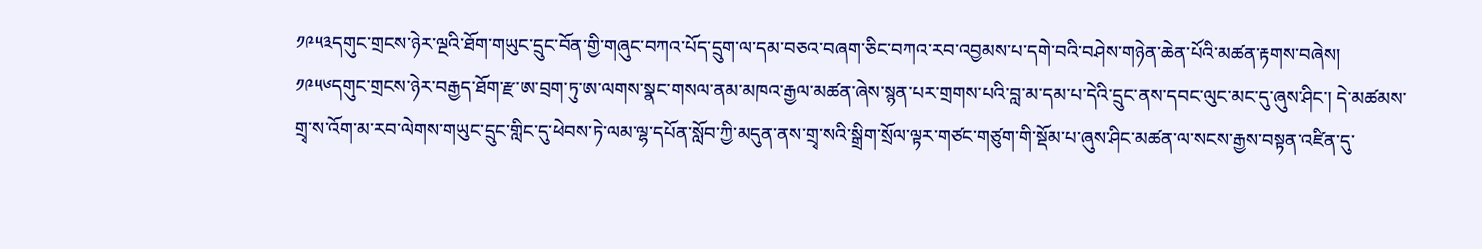༡༩༥༣དགུང་གྲངས་ཉེར་ལྔའི་ཐོག་གཡུང་དྲུང་བོན་གྱི་གཞུང་བཀའ་པོད་དྲུག་ལ་དམ་བཅའ་བཞག་ཅིང་བཀའ་རབ་འབྱམས་པ་དགེ་བའི་བཤེས་གཉེན་ཆེན་པོའི་མཚན་རྟགས་བཞེས།
༡༩༥༦དགུང་གྲངས་ཉེར་བརྒྱད་ཐོག་རྫ་ཨ་བྲག་ཏུ་ཨ་ལགས་སྣང་གསལ་ནམ་མཁའ་རྒྱལ་མཚན་ཞེས་སྙན་པར་གྲགས་པའི་བླ་མ་དམ་པ་དེའི་དྲུང་ནས་དབང་ལུང་མང་དུ་ཞུས་ཤིང་། དེ་མཚམས་གྲྭ་ས་འོག་མ་རབ་ལེགས་གཡུང་དྲུང་གླིང་དུ་ཕེབས་ཏེ་ལམ་ལྷ་དཔོན་སློབ་ཀྱི་མདུན་ནས་གྲྭ་སའི་སྒྲིག་སྲོལ་ལྟར་གཙང་གཙུག་གི་སྡོམ་པ་ཞུས་ཤིང་མཚན་ལ་སངས་རྒྱས་བསྟན་འཛིན་དུ་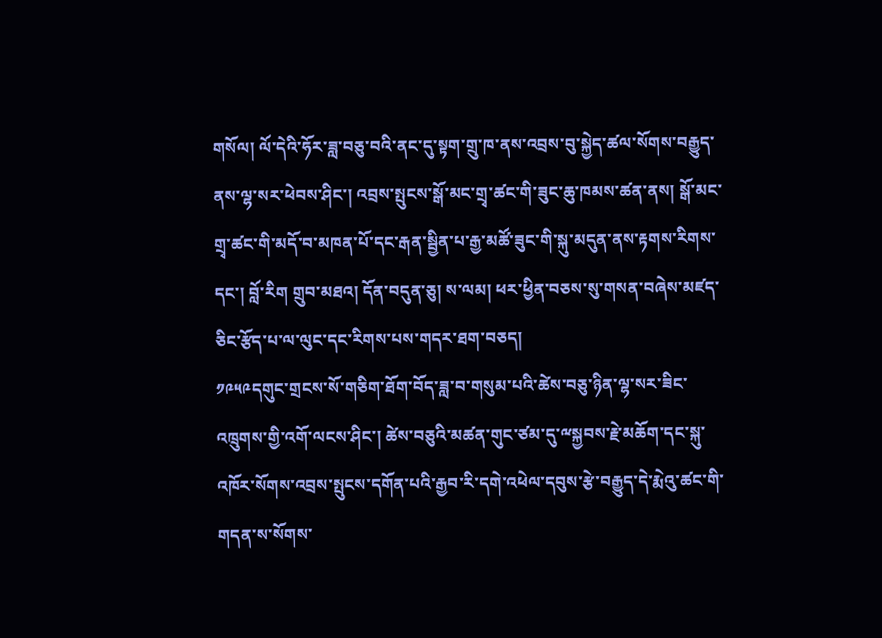གསོལ། ལོ་དེའི་ཧོར་ཟླ་བཅུ་བའི་ནང་དུ་སྟག་གྲུ་ཁ་ནས་འབྲས་བུ་སྐྱེད་ཚལ་སོགས་བརྒྱུད་ནས་ལྷ་སར་ཕེབས་ཤིང་། འབྲས་སྤུངས་སྒོ་མང་གྲྭ་ཚང་གི་ཟུང་ཆུ་ཁམས་ཚན་ནས། སྒོ་མང་གྲྭ་ཚང་གི་མདོ་བ་མཁན་པོ་དང་རྒན་སྦྱིན་པ་རྒྱ་མཚོ་ཟུང་གི་སྐུ་མདུན་ནས་རྟགས་རིགས་དང་། བློ་རིག གྲུབ་མཐའ། དོན་བདུན་ཅུ། ས་ལམ། ཕར་ཕྱིན་བཅས་སུ་གསན་བཞེས་མཛད་ཅིང་རྩོད་པ་ལ་ལུང་དང་རིགས་པས་གདར་ཐག་བཅད།
༡༩༥༩དགུང་གྲངས་སོ་གཅིག་ཐོག་བོད་ཟླ་བ་གསུམ་པའི་ཚེས་བཅུ་ཉིན་ལྷ་སར་ཟིང་འཁྲུགས་གྱི་འགོ་ལངས་ཤིང་། ཚེས་བཅུའི་མཚན་གུང་ཙམ་དུ་ྋསྐྱབས་རྗེ་མཆོག་དང་སྐུ་འཁོར་སོགས་འབྲས་སྤུངས་དགོན་པའི་རྒྱབ་རི་དགེ་འཕེལ་དབུས་རྩེ་བརྒྱུད་དེ་རྨེའུ་ཚང་གི་གདན་ས་སོགས་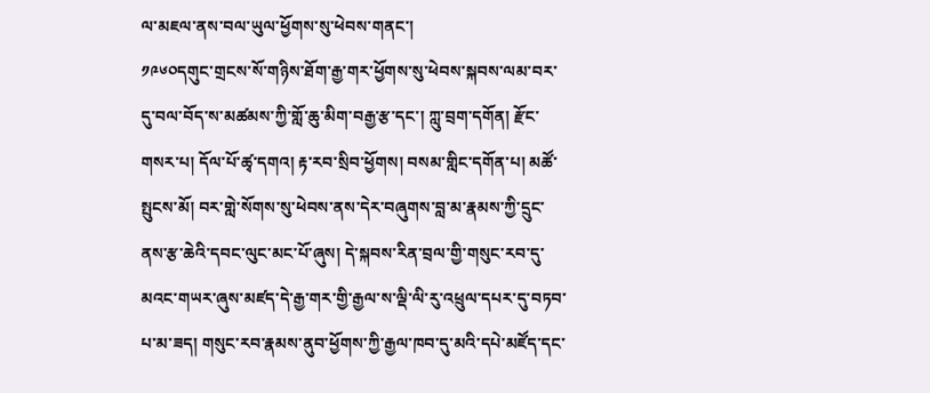ལ་མཇལ་ནས་བལ་ཡུལ་ཕྱོགས་སུ་ཕེབས་གནང་།
༡༩༦༠དགུང་གྲངས་སོ་གཉིས་ཐོག་རྒྱ་གར་ཕྱོགས་སུ་ཕེབས་སྐབས་ལམ་བར་དུ་བལ་བོད་ས་མཚམས་ཀྱི་གློ་ཆུ་མིག་བརྒྱ་རྩ་དང་། ཀླུ་བྲག་དགོན། རྫོང་གསར་པ། དོལ་པོ་ཚྭ་དགའ། རྟ་རབ་སྲིབ་ཕྱོགས། བསམ་གླིང་དགོན་པ། མཚོ་སྤུངས་མོ། བར་གླེ་སོགས་སུ་ཕེབས་ནས་དེར་བཞུགས་བླ་མ་རྣམས་ཀྱི་དྲུང་ནས་རྩ་ཆེའི་དབང་ལུང་མང་པོ་ཞུས། དེ་སྐབས་རིན་བྲལ་གྱི་གསུང་རབ་དུ་མའང་གཡར་ཞུས་མཛད་དེ་རྒྱ་གར་གྱི་རྒྱལ་ས་ལྡི་ལི་རུ་འཕྲུལ་དཔར་དུ་བཏབ་པ་མ་ཟད། གསུང་རབ་རྣམས་ནུབ་ཕྱོགས་ཀྱི་རྒྱལ་ཁབ་དུ་མའི་དཔེ་མཛོད་དང་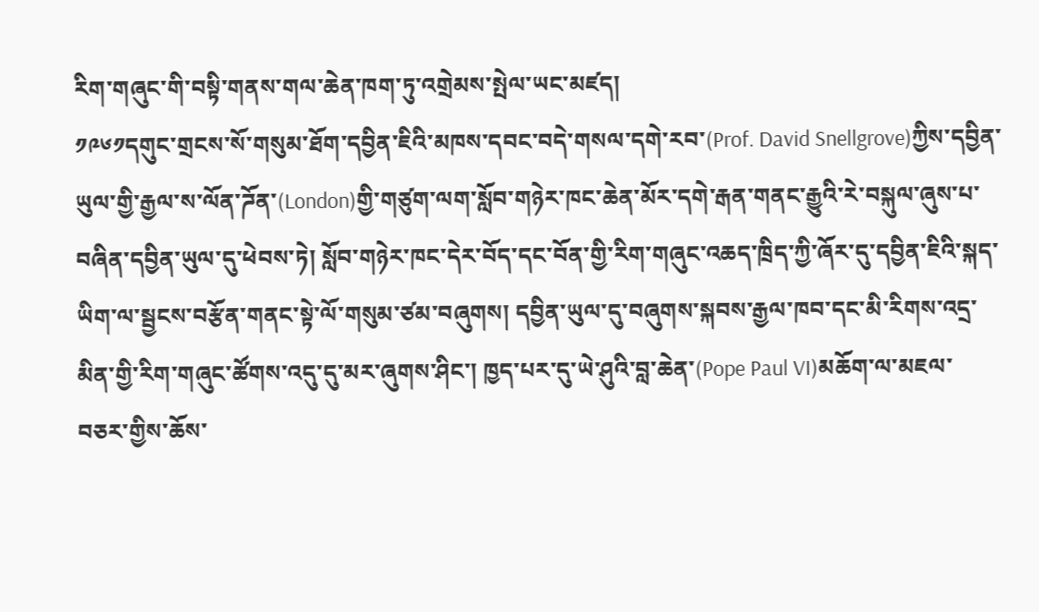རིག་གཞུང་གི་བསྟི་གནས་གལ་ཆེན་ཁག་ཏུ་འགྲེམས་སྤེལ་ཡང་མཛད།
༡༩༦༡དགུང་གྲངས་སོ་གསུམ་ཐོག་དབྱིན་ཇིའི་མཁས་དབང་བདེ་གསལ་དགེ་རབ་(Prof. David Snellgrove)ཀྱིས་དབྱིན་ཡུལ་གྱི་རྒྱལ་ས་ལོན་ཌོན་(London)གྱི་གཙུག་ལག་སློབ་གཉེར་ཁང་ཆེན་མོར་དགེ་རྒན་གནང་རྒྱུའི་རེ་བསྐུལ་ཞུས་པ་བཞིན་དབྱིན་ཡུལ་དུ་ཕེབས་ཏེ། སློབ་གཉེར་ཁང་དེར་བོད་དང་བོན་གྱི་རིག་གཞུང་འཆད་ཁྲིད་ཀྱི་ཞོར་དུ་དབྱིན་ཇིའི་སྐད་ཡིག་ལ་སྦྱངས་བརྩོན་གནང་སྟེ་ལོ་གསུམ་ཙམ་བཞུགས། དབྱིན་ཡུལ་དུ་བཞུགས་སྐབས་རྒྱལ་ཁབ་དང་མི་རིགས་འདྲ་མིན་གྱི་རིག་གཞུང་ཚོགས་འདུ་དུ་མར་ཞུགས་ཤིང་། ཁྱད་པར་དུ་ཡེ་ཤུའི་བླ་ཆེན་(Pope Paul VI)མཆོག་ལ་མཇལ་བཅར་གྱིས་ཆོས་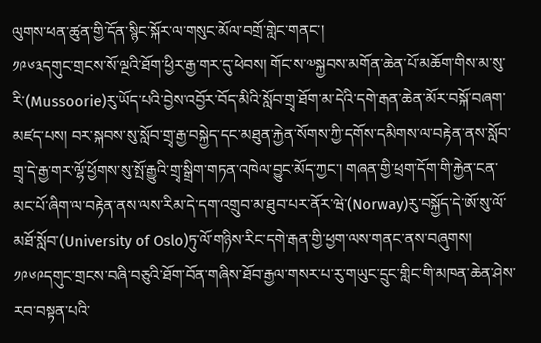ལུགས་ཕན་ཚུན་གྱི་དོན་སྙིང་སྐོར་ལ་གསུང་མོལ་བགྲོ་གླེང་གནང་།
༡༩༦༣དགུང་གྲངས་སོ་ལྔའི་ཐོག་ཕྱིར་རྒྱ་གར་དུ་ཕེབས། གོང་ས་༧སྐྱབས་མགོན་ཆེན་པོ་མཆོག་གིས་མ་སུ་རི་(Mussoorie)རུ་ཡོད་པའི་བྱེས་འབྱོར་བོད་མིའི་སློབ་གྲྭ་ཐོག་མ་དེའི་དགེ་རྒན་ཆེན་མོར་བསྐོ་བཞག་མཛད་པས། བར་སྐབས་སུ་སློབ་གྲྭ་རྒྱ་བསྐྱེད་དང་མཐུན་རྐྱེན་སོགས་ཀྱི་དགོས་དམིགས་ལ་བརྟེན་ནས་སློབ་གྲྭ་དེ་རྒྱ་གར་ལྷོ་ཕྱོགས་སུ་སྤོ་རྒྱུའི་གྲྭ་སྒྲིག་གཏན་འཁེལ་བྱུང་མོད་ཀྱང་། གཞན་གྱི་ཕྲག་དོག་གི་རྐྱེན་ངན་མང་པོ་ཞིག་ལ་བརྟེན་ནས་ལས་རིམ་དེ་དག་འགྲུབ་མ་ཐུབ་པར་ནོར་ཝེ་(Norway)རུ་བསྐྱོད་དེ་ཨོ་སུ་ལོ་མཐོ་སློབ་(University of Oslo)ཏུ་ལོ་གཉིས་རིང་དགེ་རྒན་གྱི་ཕྱག་ལས་གནང་ནས་བཞུགས།
༡༩༦༩དགུང་གྲངས་བཞི་བཅུའི་ཐོག་བོན་གཞིས་ཐོབ་རྒྱལ་གསར་པ་རུ་གཡུང་དྲུང་གླིང་གི་མཁན་ཆེན་ཤེས་རབ་བསྟན་པའི་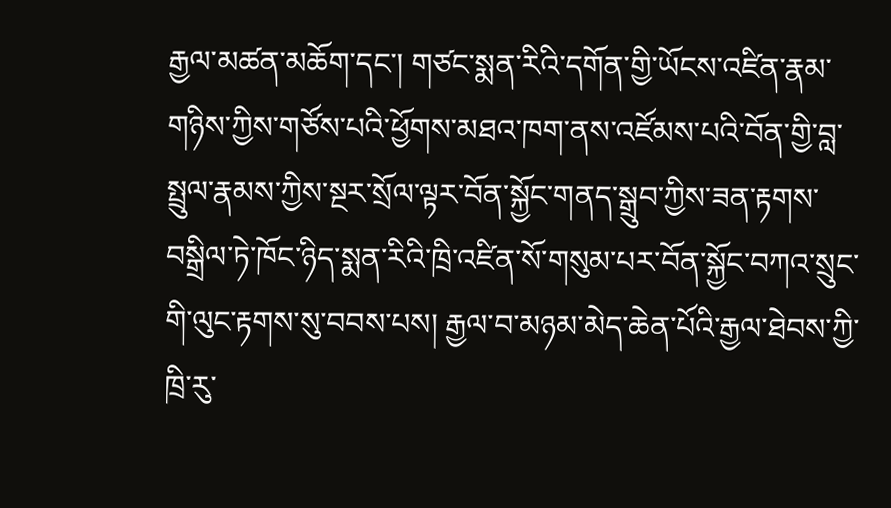རྒྱལ་མཚན་མཆོག་དང་། གཙང་སྨན་རིའི་དགོན་གྱི་ཡོངས་འཛིན་རྣམ་གཉིས་ཀྱིས་གཙོས་པའི་ཕྱོགས་མཐའ་ཁག་ནས་འཛོམས་པའི་བོན་གྱི་བླ་སྤྲུལ་རྣམས་ཀྱིས་སྔར་སྲོལ་ལྟར་བོན་སྐྱོང་གནད་སྒྲུབ་ཀྱིས་ཟན་རྟགས་བསྒྲིལ་ཏེ་ཁོང་ཉིད་སྨན་རིའི་ཁྲི་འཛིན་སོ་གསུམ་པར་བོན་སྐྱོང་བཀའ་སྲུང་གི་ལུང་རྟགས་སུ་བབས་པས། རྒྱལ་བ་མཉམ་མེད་ཆེན་པོའི་རྒྱལ་ཐེབས་ཀྱི་ཁྲི་རུ་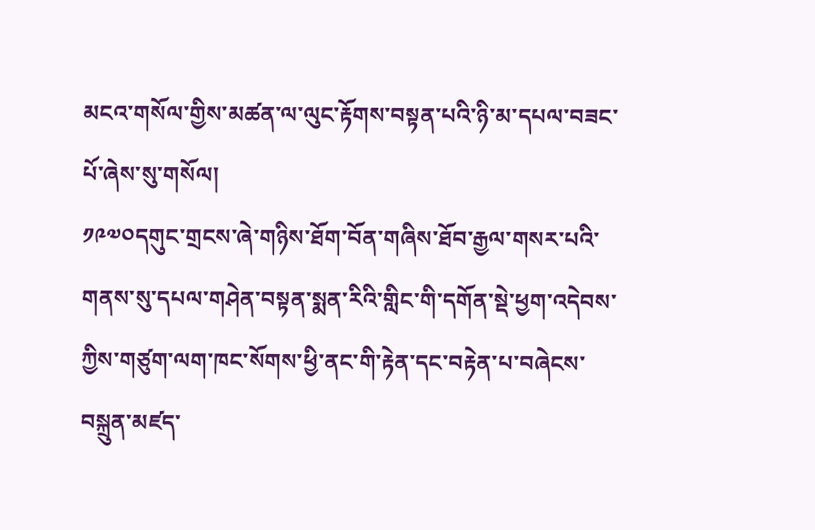མངའ་གསོལ་གྱིས་མཚན་ལ་ལུང་རྟོགས་བསྟན་པའི་ཉི་མ་དཔལ་བཟང་པོ་ཞེས་སུ་གསོལ།
༡༩༧༠དགུང་གྲངས་ཞེ་གཉིས་ཐོག་བོན་གཞིས་ཐོབ་རྒྱལ་གསར་པའི་གནས་སུ་དཔལ་གཤེན་བསྟན་སྨན་རིའི་གླིང་གི་དགོན་སྡེ་ཕྱག་འདེབས་ཀྱིས་གཙུག་ལག་ཁང་སོགས་ཕྱི་ནང་གི་རྟེན་དང་བརྟེན་པ་བཞེངས་བསྐྲུན་མཛད་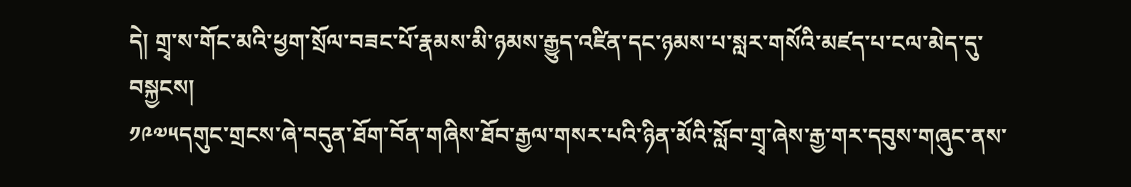དེ། གྲྭ་ས་གོང་མའི་ཕྱག་སྲོལ་བཟང་པོ་རྣམས་མི་ཉམས་རྒྱུད་འཛིན་དང་ཉམས་པ་སླར་གསོའི་མཛད་པ་ངལ་མེད་དུ་བསྐྱངས།
༡༩༧༥དགུང་གྲངས་ཞེ་བདུན་ཐོག་བོན་གཞིས་ཐོབ་རྒྱལ་གསར་པའི་ཉིན་མོའི་སློབ་གྲྭ་ཞེས་རྒྱ་གར་དབུས་གཞུང་ནས་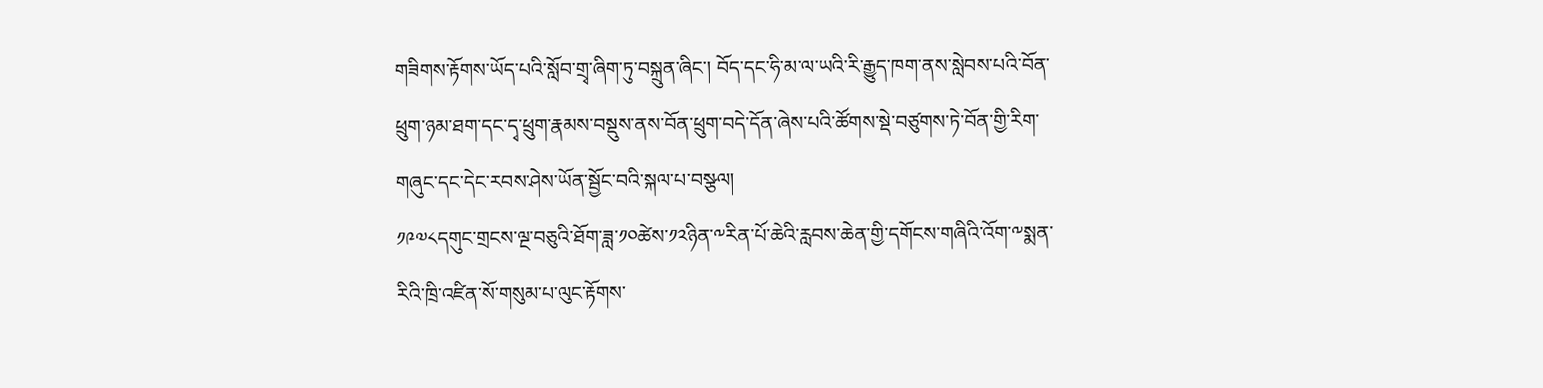གཟིགས་རྟོགས་ཡོད་པའི་སློབ་གྲྭ་ཞིག་ཏུ་བསྐྲུན་ཞིང་། བོད་དང་ཧི་མ་ལ་ཡའི་རི་རྒྱུད་ཁག་ནས་སླེབས་པའི་བོན་ཕྲུག་ཉམ་ཐག་དང་དྭ་ཕྲུག་རྣམས་བསྡུས་ནས་བོན་ཕྲུག་བདེ་དོན་ཞེས་པའི་ཚོགས་སྡེ་བཙུགས་ཏེ་བོན་གྱི་རིག་གཞུང་དང་དེང་རབས་ཤེས་ཡོན་སྦྱོང་བའི་སྐལ་པ་བསྩལ།
༡༩༧༨དགུང་གྲངས་ལྔ་བཅུའི་ཐོག་ཟླ་༡༠ཚེས་༡༢ཉིན་༸རིན་པོ་ཆེའི་རླབས་ཆེན་གྱི་དགོངས་གཞིའི་འོག་༸སྨན་རིའི་ཁྲི་འཛིན་སོ་གསུམ་པ་ལུང་རྟོགས་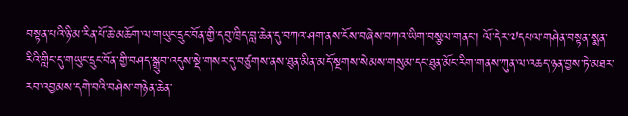བསྟན་པའི་ཉི་མ་རིན་པོ་ཆེ་མཆོག་ལ་གཡུང་དྲུང་བོན་གྱི་དབུ་ཁྲིད་བླ་ཆེན་དུ་བཀའ་ཤག་ནས་ངོས་བཞེས་བཀའ་ཡིག་བསྩལ་གནང་། ལོ་དེར་༧དཔལ་གཤེན་བསྟན་སྨན་རིའི་གླིང་དུ་གཡུང་དྲུང་བོན་གྱི་བཤད་སྒྲུབ་འདུས་སྡེ་གསར་དུ་བཙུགས་ནས་ཐུན་མིན་མདོ་སྔགས་སེམས་གསུམ་དང་ཐུན་མོང་རིག་གནས་ཀུན་ལ་འཆད་ཉན་བྱས་ཏེ་མཐར་རབ་འབྱམས་དགེ་བའི་བཤེས་གཉེན་ཆེན་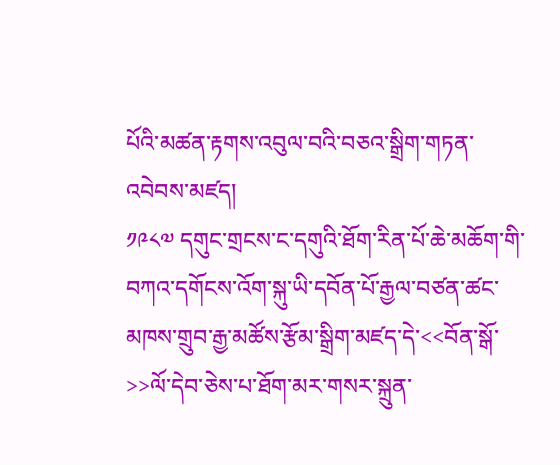པོའི་མཚན་རྟགས་འབུལ་བའི་བཅའ་སྒྲིག་གཏན་འབེབས་མཛད།
༡༩༨༧ དགུང་གྲངས་ང་དགུའི་ཐོག་རིན་པོ་ཆེ་མཆོག་གི་བཀའ་དགོངས་འོག་སྐུ་ཡི་དབོན་པོ་རྒྱལ་བཙན་ཚང་མཁས་གྲུབ་རྒྱ་མཚོས་རྩོམ་སྒྲིག་མཛད་དེ་<<བོན་སྒོ་>>ལོ་དེབ་ཅེས་པ་ཐོག་མར་གསར་སྐྲུན་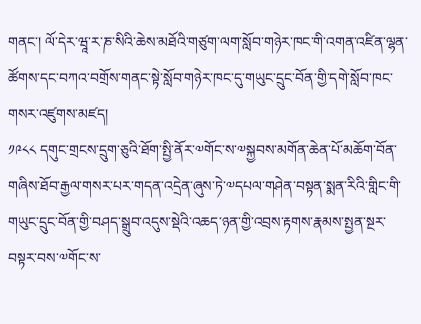གནང་། ལོ་དེར་ཝཱ་ར་ཎ་སིའི་ཆེས་མཐོའི་གཙུག་ལག་སློབ་གཉེར་ཁང་གི་འགན་འཛིན་ལྷན་ཚོགས་དང་བཀའ་བགྲོས་གནང་སྟེ་སློབ་གཉེར་ཁང་དུ་གཡུང་དྲུང་བོན་གྱི་དགེ་སློབ་ཁང་གསར་འཛུགས་མཛད།
༡༩༨༨ དགུང་གྲངས་དྲུག་ཅུའི་ཐོག་སྤྱི་ནོར་༧གོང་ས་༧སྐྱབས་མགོན་ཆེན་པོ་མཆོག་བོན་གཞིས་ཐོབ་རྒྱལ་གསར་པར་གདན་འདྲེན་ཞུས་ཏེ་༧དཔལ་གཤེན་བསྟན་སྨན་རིའི་གླིང་གི་གཡུང་དྲུང་བོན་གྱི་བཤད་སྒྲུབ་འདུས་སྡེའི་འཆད་ཉན་གྱི་འབྲས་རྟགས་རྣམས་སྤྱན་སྔར་བསྟར་བས་༧གོང་ས་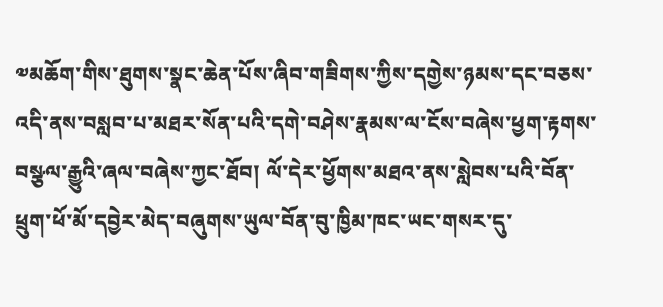༧མཆོག་གིས་ཐུགས་སྣང་ཆེན་པོས་ཞིབ་གཟིགས་ཀྱིས་དགྱེས་ཉམས་དང་བཅས་འདི་ནས་བསླབ་པ་མཐར་སོན་པའི་དགེ་བཤེས་རྣམས་ལ་ངོས་བཞེས་ཕྱག་རྟགས་བསྩལ་རྒྱུའི་ཞལ་བཞེས་ཀྱང་ཐོབ། ལོ་དེར་ཕྱོགས་མཐའ་ནས་སླེབས་པའི་བོན་ཕྲུག་ཕོ་མོ་དབྱེར་མེད་བཞུགས་ཡུལ་བོན་བུ་ཁྱིམ་ཁང་ཡང་གསར་དུ་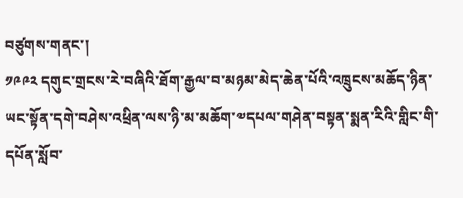བཙུགས་གནང་།
༡༩༩༢ དགུང་གྲངས་རེ་བཞིའི་ཐོག་རྒྱལ་བ་མཉམ་མེད་ཆེན་པོའི་འཁྲུངས་མཆོད་ཉིན་ཡང་སྟོན་དགེ་བཤེས་འཕྲིན་ལས་ཉི་མ་མཆོག་༧དཔལ་གཤེན་བསྟན་སྨན་རིའི་གླིང་གི་དཔོན་སློབ་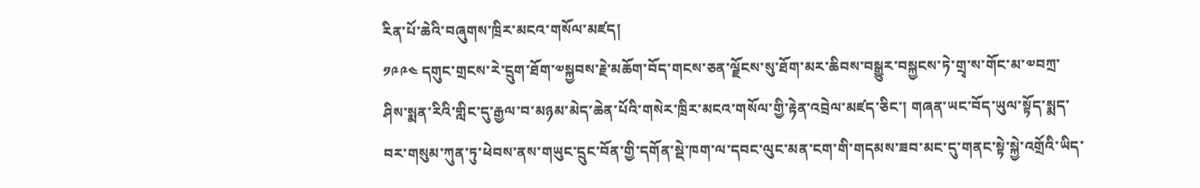རིན་པོ་ཆེའི་བཞུགས་ཁྲིར་མངའ་གསོལ་མཛད།
༡༩༩༤ དགུང་གྲངས་རེ་དྲུག་ཐོག་༧སྐྱབས་རྗེ་མཆོག་བོད་གངས་ཅན་ལྗོངས་སུ་ཐོག་མར་ཆིབས་བསྒྱུར་བསྐྱངས་ཏེ་གྲྭ་ས་གོང་མ་༧བཀྲ་ཤིས་སྨན་རིའི་གླིང་དུ་རྒྱལ་བ་མཉམ་མེད་ཆེན་པོའི་གསེར་ཁྲིར་མངའ་གསོལ་གྱི་རྟེན་འབྲེལ་མཛད་ཅིང་། གཞན་ཡང་བོད་ཡུལ་སྟོད་སྨད་བར་གསུམ་ཀུན་ཏུ་ཕེབས་ནས་གཡུང་དྲུང་བོན་གྱི་དགོན་སྡེ་ཁག་ལ་དབང་ལུང་མན་ངག་གི་གདམས་ཟབ་མང་དུ་གནང་སྟེ་སྐྱེ་འགྲོའི་ཡིད་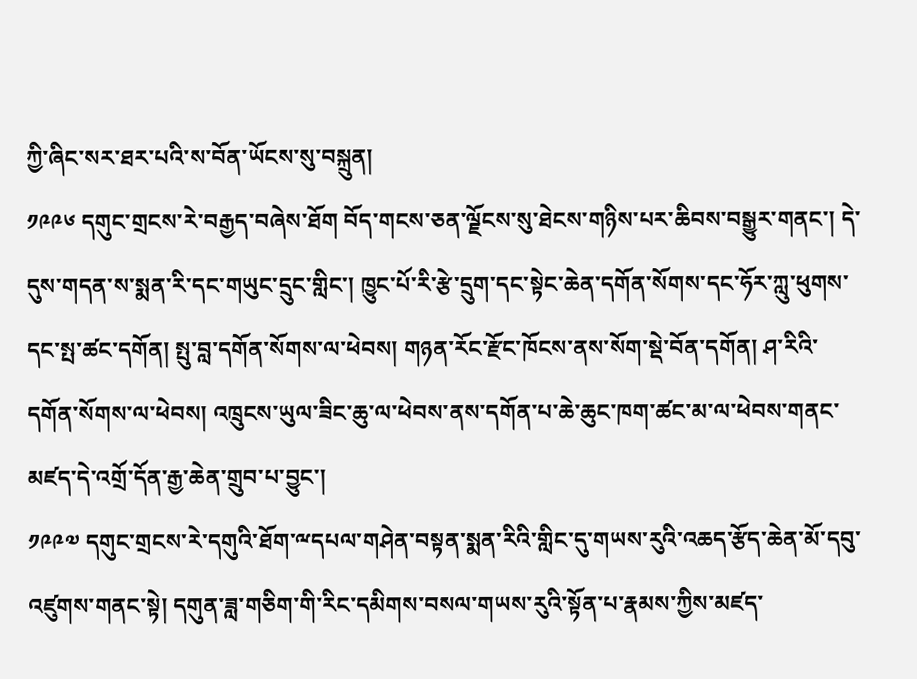ཀྱི་ཞིང་སར་ཐར་པའི་ས་བོན་ཡོངས་སུ་བསྐྲུན།
༡༩༩༦ དགུང་གྲངས་རེ་བརྒྱད་བཞེས་ཐོག བོད་གངས་ཅན་ལྗོངས་སུ་ཐེངས་གཉིས་པར་ཆིབས་བསྒྱུར་གནང་། དེ་དུས་གདན་ས་སྨན་རི་དང་གཡུང་དྲུང་གླིང་། ཁྱུང་པོ་རི་རྩེ་དྲུག་དང་སྟེང་ཆེན་དགོན་སོགས་དང་ཧོར་ཀླུ་ཕུགས་དང་སྤ་ཚང་དགོན། སྤུ་བླ་དགོན་སོགས་ལ་ཕེབས། གཉན་རོང་རྫོང་ཁོངས་ནས་སོག་སྡེ་བོན་དགོན། ཤ་རིའི་དགོན་སོགས་ལ་ཕེབས། འཁྲུངས་ཡུལ་ཟིང་ཆུ་ལ་ཕེབས་ནས་དགོན་པ་ཆེ་ཆུང་ཁག་ཚང་མ་ལ་ཕེབས་གནང་མཛད་དེ་འགྲོ་དོན་རྒྱ་ཆེན་གྲུབ་པ་བྱུང་།
༡༩༩༧ དགུང་གྲངས་རེ་དགུའི་ཐོག་ྋདཔལ་གཤེན་བསྟན་སྨན་རིའི་གླིང་དུ་གཡས་རུའི་འཆད་རྩོད་ཆེན་མོ་དབུ་འཛུགས་གནང་སྟེ། དགུན་ཟླ་གཅིག་གི་རིང་དམིགས་བསལ་གཡས་རུའི་སྟོན་པ་རྣམས་ཀྱིས་མཛད་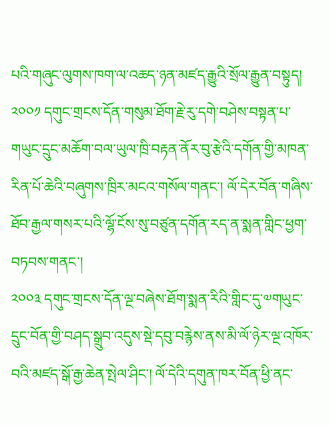པའི་གཞུང་ལུགས་ཁག་ལ་འཆད་ཉན་མཛད་རྒྱུའི་སྲོལ་རྒྱུན་བསྟུད།
༢༠༠༡ དགུང་གྲངས་དོན་གསུམ་ཐོག་རྗེ་རུ་དགེ་བཤེས་བསྟན་པ་གཡུང་དྲུང་མཆོག་བལ་ཡུལ་ཁྲི་བརྟན་ནོར་བུ་རྩེའི་དགོན་གྱི་མཁན་རིན་པོ་ཆེའི་བཞུགས་ཁྲིར་མངའ་གསོལ་གནང་། ལོ་དེར་བོན་གཞིས་ཐོབ་རྒྱལ་གསར་པའི་ལྷོ་ངོས་སུ་བཙུན་དགོན་རད་ན་སྨན་གླིང་ཕྱག་བཏབས་གནང་།
༢༠༠༣ དགུང་གྲངས་དོན་ལྔ་བཞེས་ཐོག་སྨན་རིའི་གླིང་དུ་༧གཡུང་དྲུང་བོན་གྱི་བཤད་སྒྲུབ་འདུས་སྡེ་དབུ་བརྙེས་ནས་མི་ལོ་ཉེར་ལྔ་འཁོར་བའི་མཛད་སྒོ་རྒྱ་ཆེན་སྤེལ་ཤིང་། ལོ་དེའི་དགུན་ཁར་བོན་ཕྱི་ནང་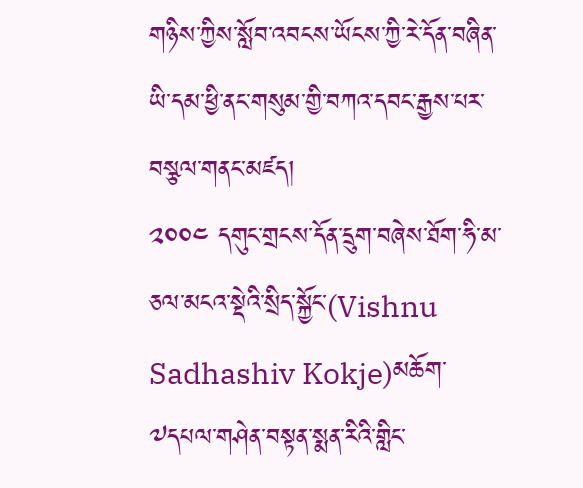གཉིས་ཀྱིས་སློབ་འབངས་ཡོངས་ཀྱི་རེ་དོན་བཞིན་ཡི་དམ་ཕྱི་ནང་གསུམ་གྱི་བཀའ་དབང་རྒྱས་པར་བསྩལ་གནང་མཛད།
༢༠༠༤ དགུང་གྲངས་དོན་དྲུག་བཞེས་ཐོག་ཧི་མ་ཅལ་མངའ་སྡེའི་སྲིད་སྐྱོང་(Vishnu Sadhashiv Kokje)མཆོག་༧དཔལ་གཤེན་བསྟན་སྨན་རིའི་གླིང་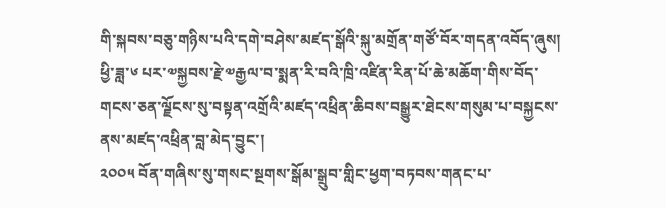གི་སྐབས་བཅུ་གཉིས་པའི་དགེ་བཤེས་མཛད་སྒོའི་སྐུ་མགྲོན་གཙོ་བོར་གདན་འབོད་ཞུས། ཕྱི་ཟླ་༦ པར་༧སྐྱབས་རྗེ་༧རྒྱལ་བ་སྨན་རི་བའི་ཁྲི་འཛིན་རིན་པོ་ཆེ་མཆོག་གིས་བོད་གངས་ཅན་ལྗོངས་སུ་བསྟན་འགྲོའི་མཛད་འཕྲིན་ཆིབས་བསྒྱུར་ཐེངས་གསུམ་པ་བསྐྱངས་ནས་མཛད་འཕྲིན་བླ་མེད་བྱུང་།
༢༠༠༥ བོན་གཞིས་སུ་གསང་སྔགས་སྒོམ་སྒྲུབ་གླིང་ཕྱག་བཏབས་གནང་པ་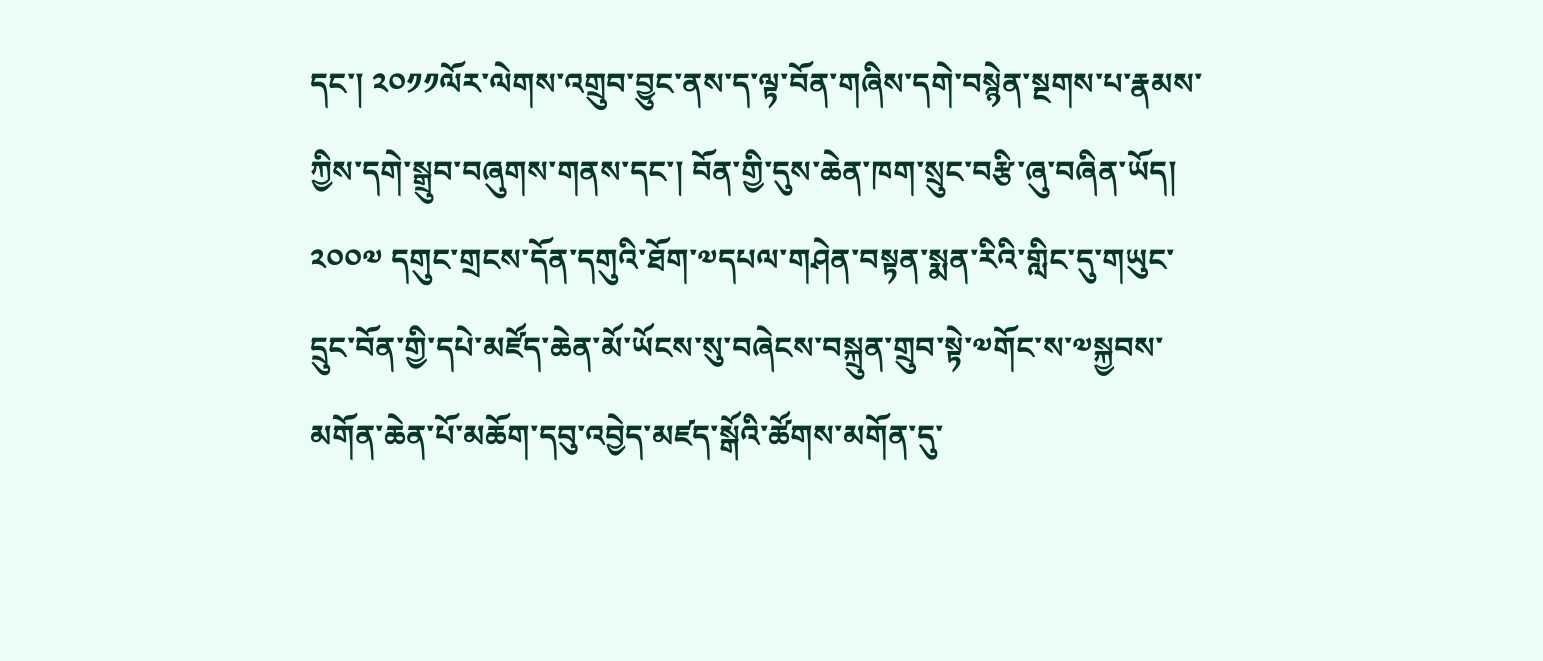དང་། ༢༠༡༡ལོར་ལེགས་འགྲུབ་བྱུང་ནས་ད་ལྟ་བོན་གཞིས་དགེ་བསྙེན་སྔགས་པ་རྣམས་ཀྱིས་དགེ་སྒྲུབ་བཞུགས་གནས་དང་། བོན་གྱི་དུས་ཆེན་ཁག་སྲུང་བརྩི་ཞུ་བཞིན་ཡོད།
༢༠༠༧ དགུང་གྲངས་དོན་དགུའི་ཐོག་༧དཔལ་གཤེན་བསྟན་སྨན་རིའི་གླིང་དུ་གཡུང་དྲུང་བོན་གྱི་དཔེ་མཛོད་ཆེན་མོ་ཡོངས་སུ་བཞེངས་བསྐྲུན་གྲུབ་སྟེ་༧གོང་ས་༧སྐྱབས་མགོན་ཆེན་པོ་མཆོག་དབུ་འབྱེད་མཛད་སྒོའི་ཚོགས་མགོན་དུ་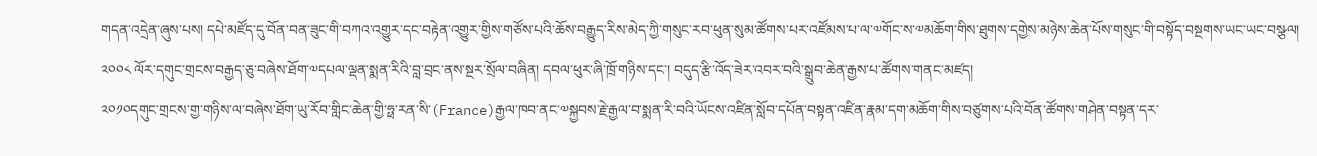གདན་འདྲེན་ཞུས་པས། དཔེ་མཛོད་དུ་བོན་བན་ཟུང་གི་བཀའ་འགྱུར་དང་བརྟེན་འགྱུར་གྱིས་གཙོས་པའི་ཆོས་བརྒྱུད་རིས་མེད་ཀྱི་གསུང་རབ་ཕུན་སུམ་ཚོགས་པར་འཛོམས་པ་ལ་༧གོང་ས་༧མཆོག་གིས་ཐུགས་དགྱེས་མཉེས་ཆེན་པོས་གསུང་གི་བསྟོད་བསྔགས་ཡང་ཡང་བསྩལ།
༢༠༠༨ ལོར་དགུང་གྲངས་བརྒྱད་ཅུ་བཞེས་ཐོག་༧དཔལ་ལྡན་སྨན་རིའི་བླ་བྲང་ནས་སྔར་སྲོལ་བཞིན། དབལ་ཕུར་ཞི་ཁྲོ་གཉིས་དང་། བདུད་རྩི་འོད་ཟེར་འབར་བའི་སྒྲུབ་ཆེན་རྒྱས་པ་ཚོགས་གནང་མཛད།
༢༠༡༠དགུང་གྲངས་གྱ་གཉིས་ལ་བཞེས་ཐོག་ཡུ་རོབ་གླིང་ཆེན་གྱི་ཧྥ་རན་སི་(France)རྒྱལ་ཁབ་ནང་༧སྐྱབས་རྗེ་རྒྱལ་བ་སྨན་རི་བའི་ཡོངས་འཛིན་སློབ་དཔོན་བསྟན་འཛིན་རྣམ་དག་མཆོག་གིས་བཙུགས་པའི་བོན་ཚོགས་གཤེན་བསྟན་དར་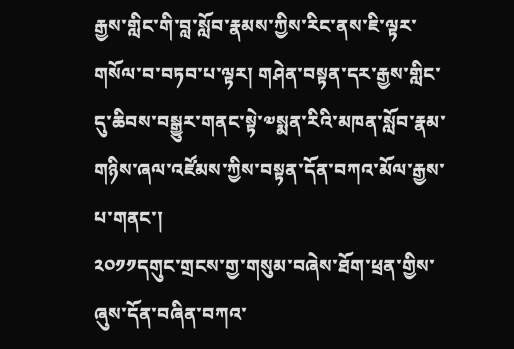རྒྱས་གླིང་གི་བླ་སློབ་རྣམས་ཀྱིས་རིང་ནས་ཇི་ལྟར་གསོལ་བ་བཏབ་པ་ལྟར། གཤེན་བསྟན་དར་རྒྱས་གླིང་དུ་ཆིབས་བསྒྱུར་གནང་སྟེ་༧སྨན་རིའི་མཁན་སློབ་རྣམ་གཉིས་ཞལ་འཛོམས་ཀྱིས་བསྟན་དོན་བཀའ་མོལ་རྒྱས་པ་གནང་།
༢༠༡༡དགུང་གྲངས་གྱ་གསུམ་བཞེས་ཐོག་ཕྲན་གྱིས་ཞུས་དོན་བཞིན་བཀའ་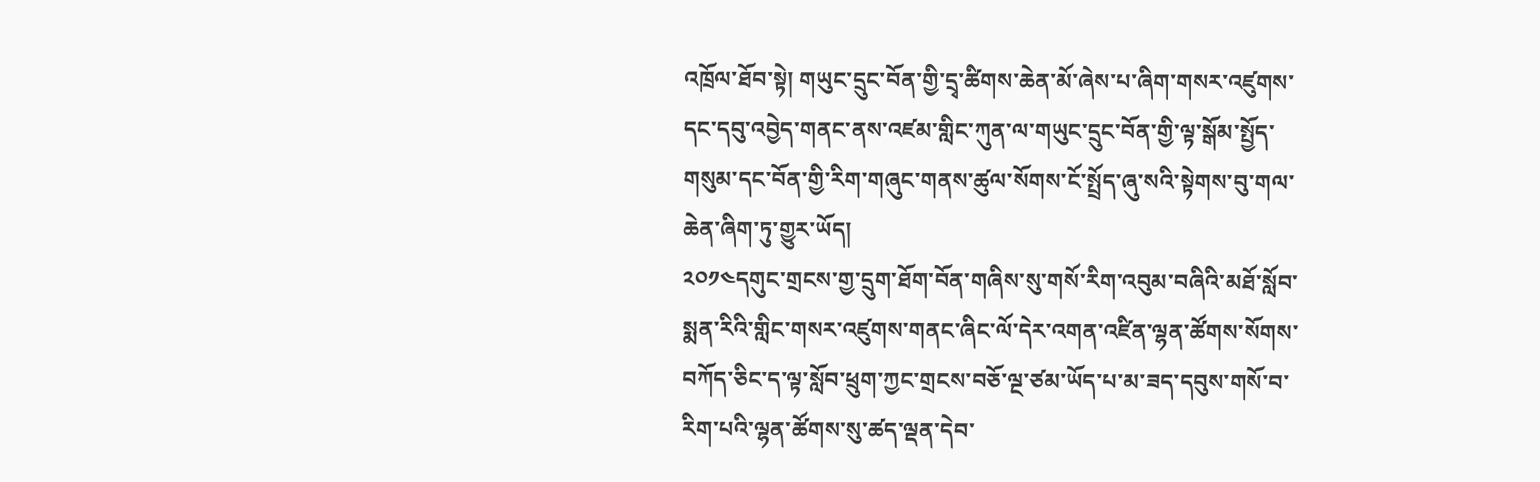འཁྲོལ་ཐོབ་སྟེ། གཡུང་དྲུང་བོན་གྱི་དྲྭ་ཚིགས་ཆེན་མོ་ཞེས་པ་ཞིག་གསར་འཛུགས་དང་དབུ་འབྱེད་གནང་ནས་འཛམ་གླིང་ཀུན་ལ་གཡུང་དྲུང་བོན་གྱི་ལྟ་སྒོམ་སྤྱོད་གསུམ་དང་བོན་གྱི་རིག་གཞུང་གནས་ཚུལ་སོགས་ངོ་སྤྲོད་ཞུ་སའི་སྟེགས་བུ་གལ་ཆེན་ཞིག་ཏུ་གྱུར་ཡོད།
༢༠༡༤དགུང་གྲངས་གྱ་དྲུག་ཐོག་བོན་གཞིས་སུ་གསོ་རིག་འབུམ་བཞིའི་མཐོ་སློབ་སྨན་རིའི་གླིང་གསར་འཛུགས་གནང་ཞིང་ལོ་དེར་འགན་འཛིན་ལྷན་ཚོགས་སོགས་བཀོད་ཅིང་ད་ལྟ་སློབ་ཕྲུག་ཀྱང་གྲངས་བཅོ་ལྔ་ཙམ་ཡོད་པ་མ་ཟད་དབུས་གསོ་བ་རིག་པའི་ལྷན་ཚོགས་སུ་ཚད་ལྡན་དེབ་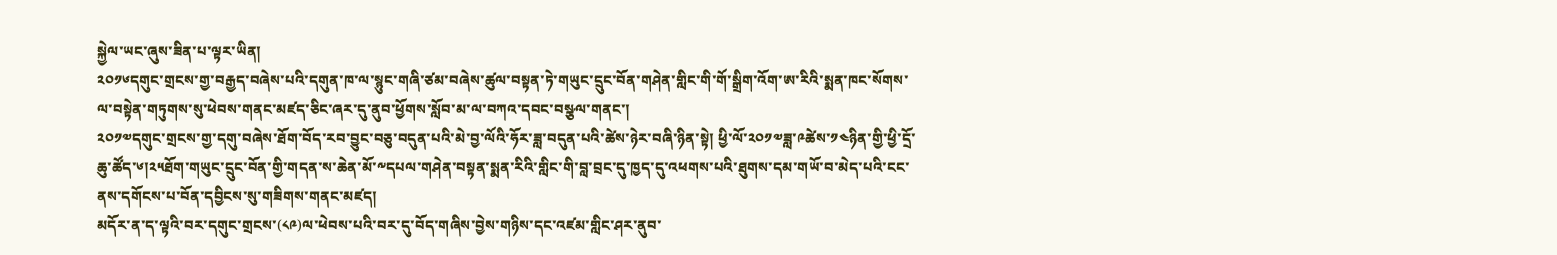སྐྱེལ་ཡང་ཞུས་ཟིན་པ་ལྟར་ཡིན།
༢༠༡༦དགུང་གྲངས་གྱ་བརྒྱད་བཞེས་པའི་དགུན་ཁ་ལ་སྙུང་གཞི་ཙམ་བཞེས་ཚུལ་བསྟན་ཏེ་གཡུང་དྲུང་བོན་གཤེན་གླིང་གི་གོ་སྒྲིག་འོག་ཨ་རིའི་སྨན་ཁང་སོགས་ལ་བསྟེན་གཏུགས་སུ་ཕེབས་གནང་མཛད་ཅིང་ཞར་དུ་ནུབ་ཕྱོགས་སློབ་མ་ལ་བཀའ་དབང་བསྩལ་གནང་།
༢༠༡༧དགུང་གྲངས་གྱ་དགུ་བཞེས་ཐོག་བོད་རབ་བྱུང་བཅུ་བདུན་པའི་མེ་བྱ་ལོའི་ཧོར་ཟླ་བདུན་པའི་ཚེས་ཉེར་བཞི་ཉིན་སྟེ། ཕྱི་ལོ་༢༠༡༧ཟླ་༩ཚེས་༡༤ཉིན་གྱི་ཕྱི་དྲོ་ཆུ་ཚོད་༦།༢༥ཐོག་གཡུང་དྲུང་བོན་གྱི་གདན་ས་ཆེན་མོ་༸དཔལ་གཤེན་བསྟན་སྨན་རིའི་གླིང་གི་བླ་བྲང་དུ་ཁྱད་དུ་འཕགས་པའི་ཐུགས་དམ་གཡོ་བ་མེད་པའི་ངང་ནས་དགོངས་པ་བོན་དབྱིངས་སུ་གཟིགས་གནང་མཛད།
མདོར་ན་ད་ལྟའི་བར་དགུང་གྲངས་(༨༩)ལ་ཕེབས་པའི་བར་དུ་བོད་གཞིས་བྱེས་གཉིས་དང་འཛམ་གླིང་ཤར་ནུབ་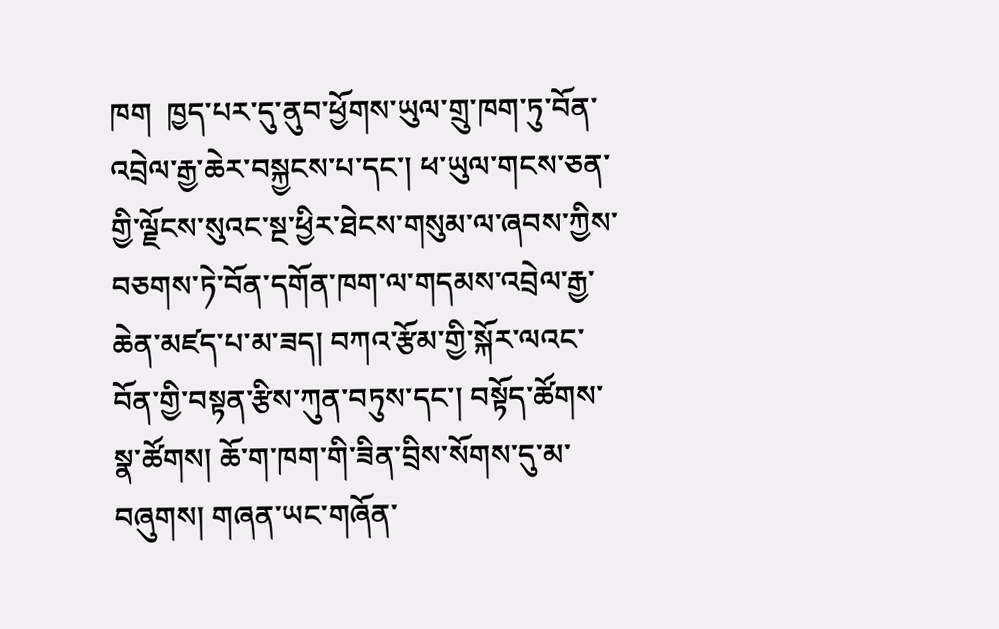ཁག  ཁྱད་པར་དུ་ནུབ་ཕྱོགས་ཡུལ་གྲུ་ཁག་ཏུ་བོན་འབྲེལ་རྒྱ་ཆེར་བསྐྱངས་པ་དང་། ཕ་ཡུལ་གངས་ཅན་གྱི་ལྗོངས་སུའང་སྔ་ཕྱིར་ཐེངས་གསུམ་ལ་ཞབས་ཀྱིས་བཅགས་ཏེ་བོན་དགོན་ཁག་ལ་གདམས་འབྲེལ་རྒྱ་ཆེན་མཛད་པ་མ་ཟད། བཀའ་རྩོམ་གྱི་སྐོར་ལའང་བོན་གྱི་བསྟན་རྩིས་ཀུན་བཏུས་དང་། བསྟོད་ཚོགས་སྣ་ཚོགས། ཆོ་ག་ཁག་གི་ཟིན་བྲིས་སོགས་དུ་མ་བཞུགས། གཞན་ཡང་གཞོན་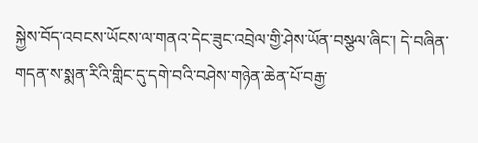སྐྱེས་བོད་འབངས་ཡོངས་ལ་གནའ་དེང་ཟུང་འབྲེལ་གྱི་ཤེས་ཡོན་བསྩལ་ཞིང་། དེ་བཞིན་གདན་ས་སྨན་རིའི་གླིང་དུ་དགེ་བའི་བཤེས་གཉེན་ཆེན་པོ་བརྒྱ་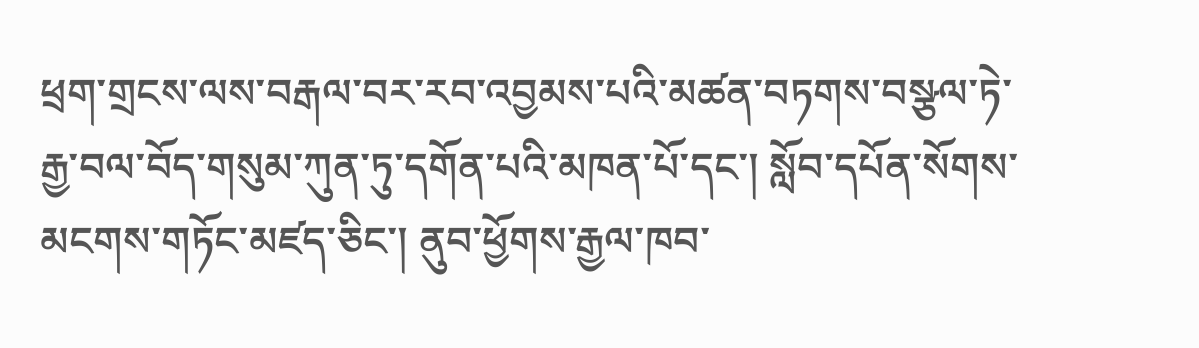ཕྲག་གྲངས་ལས་བརྒལ་བར་རབ་འབྱམས་པའི་མཚན་བཏགས་བསྩལ་ཏེ་རྒྱ་བལ་བོད་གསུམ་ཀུན་ཏུ་དགོན་པའི་མཁན་པོ་དང་། སློབ་དཔོན་སོགས་མངགས་གཏོང་མཛད་ཅིང་། ནུབ་ཕྱོགས་རྒྱལ་ཁབ་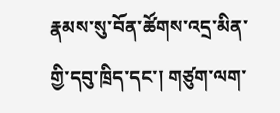རྣམས་སུ་བོན་ཚོགས་འདྲ་མིན་གྱི་དབུ་ཁྲིད་དང་། གཙུག་ལག་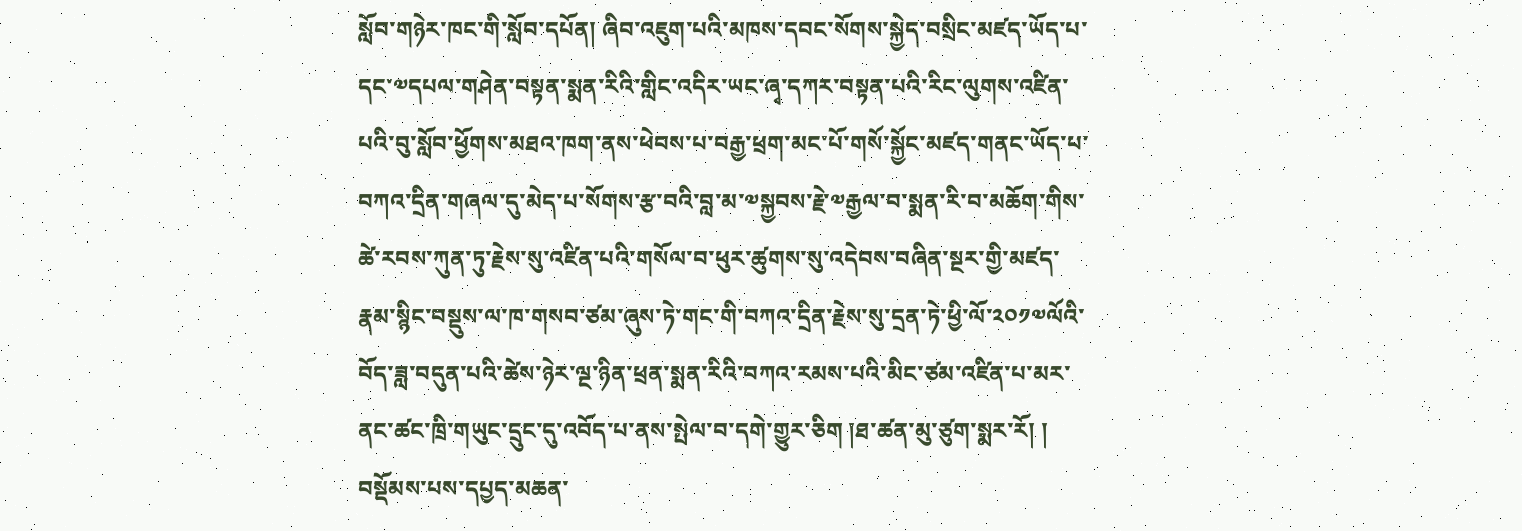སློབ་གཉེར་ཁང་གི་སློབ་དཔོན། ཞིབ་འཇུག་པའི་མཁས་དབང་སོགས་སྐྱེད་བསྲིང་མཛད་ཡོད་པ་དང་༧དཔལ་གཤེན་བསྟན་སྨན་རིའི་གླིང་འདིར་ཡང་ཞྭ་དཀར་བསྟན་པའི་རིང་ལུགས་འཛིན་པའི་བུ་སློབ་ཕྱོགས་མཐའ་ཁག་ནས་ཕེབས་པ་བརྒྱ་ཕྲག་མང་པོ་གསོ་སྐྱོང་མཛད་གནང་ཡོད་པ་བཀའ་དྲིན་གཞལ་དུ་མེད་པ་སོགས་རྩ་བའི་བླ་མ་༧སྐྱབས་རྗེ་༧རྒྱལ་བ་སྨན་རི་བ་མཆོག་གིས་ཚེ་རབས་ཀུན་ཏུ་རྗེས་སུ་འཛིན་པའི་གསོལ་བ་ཕུར་ཚུགས་སུ་འདེབས་བཞིན་སྔར་གྱི་མཛད་རྣམ་སྙིང་བསྡུས་ལ་ཁ་གསབ་ཙམ་ཞུས་ཏེ་གང་གི་བཀའ་དྲིན་རྗེས་སུ་དྲན་ཏེ་ཕྱི་ལོ་༢༠༡༧ལོའི་བོད་ཟླ་བདུན་པའི་ཚེས་ཉེར་ལྔ་ཉིན་ཕྲན་སྨན་རིའི་བཀའ་རམས་པའི་མིང་ཙམ་འཛིན་པ་མར་ནང་ཚང་ཁྲི་གཡུང་དྲུང་དུ་འབོད་པ་ནས་སྤེལ་བ་དགེ་གྱུར་ཅིག །ཐ་ཚན་མུ་ཙུག་སྨར་རོ། །
བསྡོམས་པས་དཔྱད་མཆན་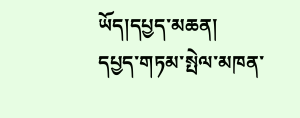ཡོད།དཔྱད་མཆན།
དཔྱད་གཏམ་སྤེལ་མཁན་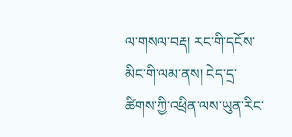ལ་གསལ་བརྡ། རང་གི་དངོས་མིང་གི་ལམ་ནས། ངེད་དྲ་ཚིགས་ཀྱི་འཕྲིན་ལས་ཡུན་རིང་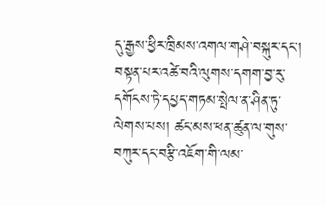དུ་རྒྱས་ཕྱིར་ཁྲིམས་འགལ་གཤེ་བསྐུར་དང་། བསྟན་པར་འཚེ་བའི་ལུགས་དགག་བྱ་རུ་དགོངས་ཏེ་དཔྱད་གཏམ་སྤེལ་ན་ཤིན་ཏུ་ལེགས་པས། ཚང་མས་ཕན་ཚུན་ལ་གུས་བཀུར་དང་བརྩི་འཇོག་གི་ལམ་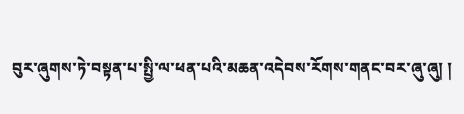བུར་ཞུགས་ཏེ་བསྟན་པ་སྤྱི་ལ་ཕན་པའི་མཆན་འདེབས་རོགས་གནང་བར་ཞུ་ཞུ། །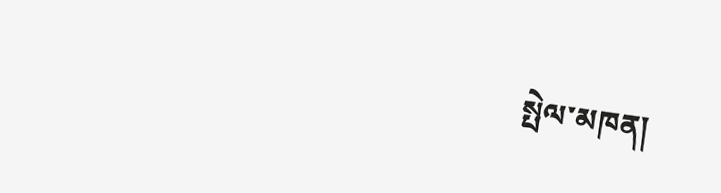སྤེལ་མཁན།